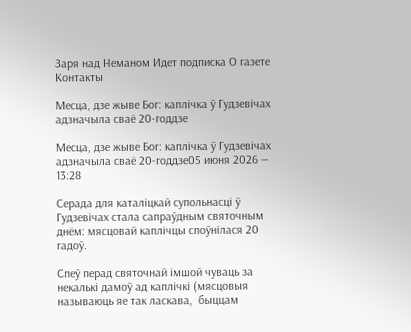Заря над Неманом Идет подписка О газете Контакты

Месца, дзе жыве Бог: каплічка ў Гудзевічах адзначыла сваё 20-годдзе

Месца, дзе жыве Бог: каплічка ў Гудзевічах адзначыла сваё 20-годдзе05 июня 2026 — 13:28

Серада для каталіцкай супольнасці ў Гудзевічах стала сапраўдным святочным днём: мясцовай каплічцы споўнілася 20 гадоў.

Спеў перад святочнай імшой чуваць за некалькі дамоў ад каплічкі (мясцовыя называюць яе так ласкава,  быццам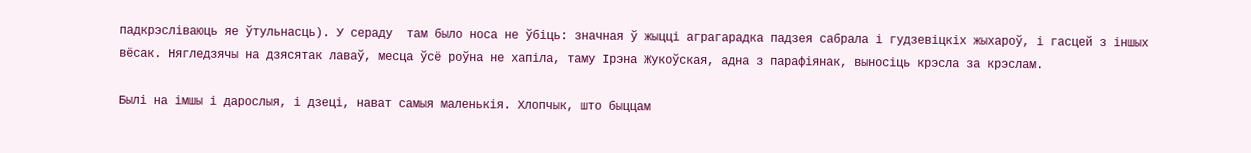падкрэсліваюць яе ўтульнасць). У сераду  там было носа не ўбіць: значная ў жыцці аграгарадка падзея сабрала і гудзевіцкіх жыхароў, і гасцей з іншых вёсак. Нягледзячы на дзясятак лаваў, месца ўсё роўна не хапіла, таму Ірэна Жукоўская, адна з парафіянак, выносіць крэсла за крэслам.

Былі на імшы і дарослыя, і дзеці, нават самыя маленькія. Хлопчык, што быццам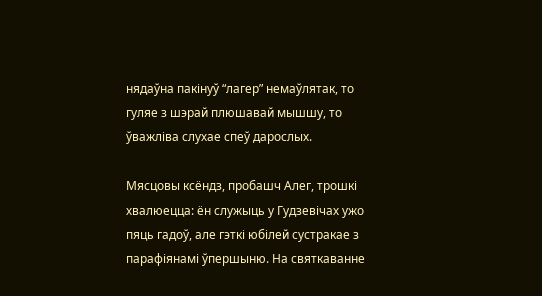нядаўна пакінуў “лагер” немаўлятак, то гуляе з шэрай плюшавай мышшу, то ўважліва слухае спеў дарослых.

Мясцовы ксёндз, пробашч Алег, трошкі хвалюецца: ён служыць у Гудзевічах ужо пяць гадоў, але гэткі юбілей сустракае з парафіянамі ўпершыню. На святкаванне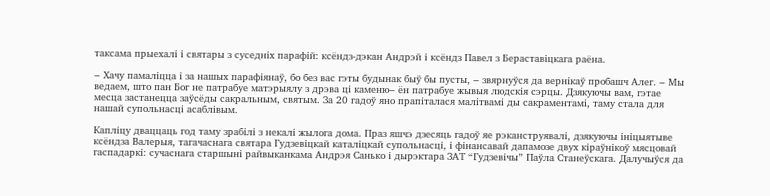таксама прыехалі і святары з суседніх парафій: ксёндз-дэкан Андрэй і ксёндз Павел з Бераставіцкага раёна.

‒ Хачу памаліцца і за нашых парафіянаў, бо без вас гэты будынак быў бы пусты, ‒ звярнуўся да вернікаў пробашч Алег. ‒ Мы ведаем, што пан Бог не патрабуе матэрыялу з дрэва ці каменю‒ ён патрабуе жывыя людскія сэрцы. Дзякуючы вам, гэтае месца застанецца заўсёды сакральным, святым. За 20 гадоў яно прапіталася малітвамі ды сакраментамі, таму стала для нашай супольнасці асаблівым.

Капліцу дваццаць год таму зрабілі з некалі жылога дома. Праз яшчэ дзесяць гадоў яе рэканструявалі, дзякуючы ініцыятыве ксёндза Валерыя, тагачаснага святара Гудзевіцкай каталіцкай супольнасці, і фінансавай дапамозе двух кіраўнікоў мясцовай гаспадаркі: сучаснага старшыні райвыканкама Андрэя Санько і дырэктара ЗАТ “Гудзевічы” Паўла Станеўскага. Далучыўся да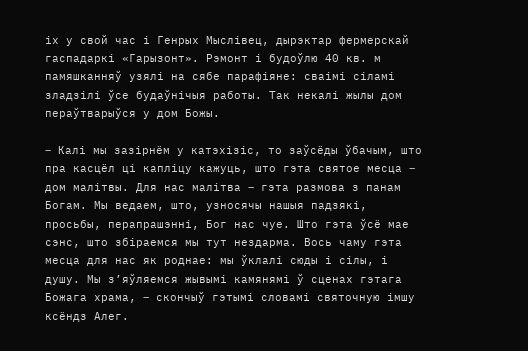іх у свой час і Генрых Мыслівец, дырэктар фермерскай гаспадаркі «Гарызонт». Рэмонт і будоўлю 40 кв. м памяшканняў узялі на сябе парафіяне: сваімі сіламі зладзілі ўсе будаўнічыя работы. Так некалі жылы дом пераўтварыўся у дом Божы.

‒ Калі мы зазірнём у катэхізіс, то заўсёды ўбачым, што пра касцёл ці капліцу кажуць, што гэта святое месца ‒ дом малітвы. Для нас малітва ‒ гэта размова з панам Богам. Мы ведаем, што, узносячы нашыя падзякі, просьбы, перапрашэнні, Бог нас чуе. Што гэта ўсё мае сэнс, што збіраемся мы тут нездарма. Вось чаму гэта месца для нас як роднае: мы ўклалі сюды і сілы, і душу. Мы з’яўляемся жывымі камянямі ў сценах гэтага Божага храма, ‒ скончыў гэтымі словамі святочную імшу ксёндз Алег.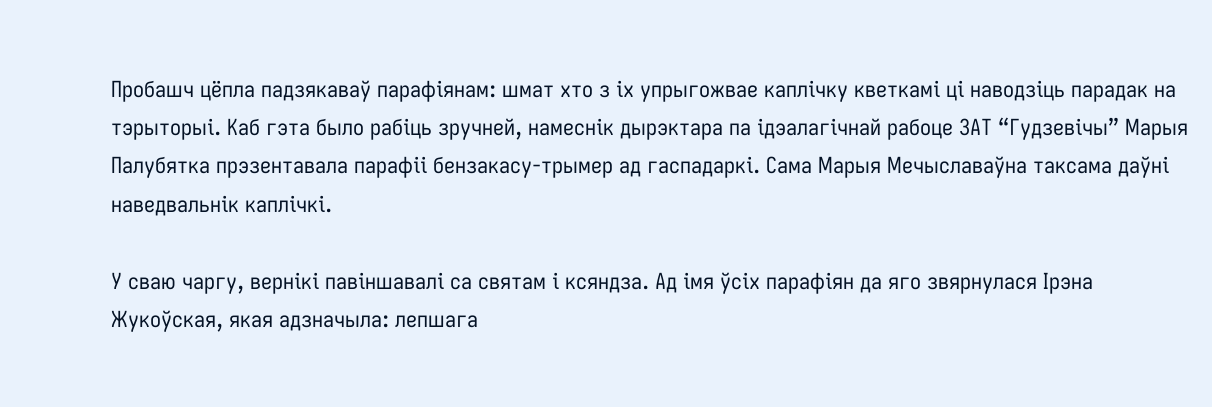Пробашч цёпла падзякаваў парафіянам: шмат хто з іх упрыгожвае каплічку кветкамі ці наводзіць парадак на тэрыторыі. Каб гэта было рабіць зручней, намеснік дырэктара па ідэалагічнай рабоце ЗАТ “Гудзевічы” Марыя Палубятка прэзентавала парафіі бензакасу-трымер ад гаспадаркі. Сама Марыя Мечыславаўна таксама даўні наведвальнік каплічкі.

У сваю чаргу, вернікі павіншавалі са святам і ксяндза. Ад імя ўсіх парафіян да яго звярнулася Ірэна Жукоўская, якая адзначыла: лепшага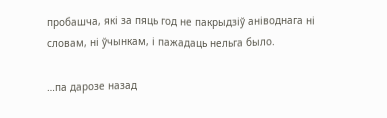пробашча, які за пяць год не пакрыдзіў аніводнага ні словам, ні ўчынкам, і пажадаць нельга было.

…па дарозе назад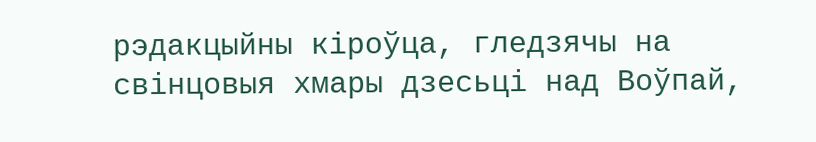рэдакцыйны кіроўца, гледзячы на свінцовыя хмары дзесьці над Воўпай,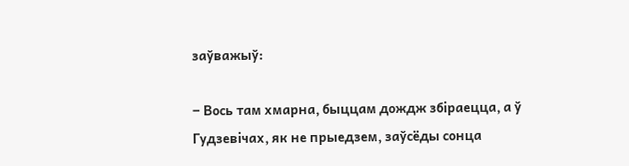заўважыў:

‒ Вось там хмарна, быццам дождж збіраецца, а ў Гудзевічах, як не прыедзем, заўсёды сонца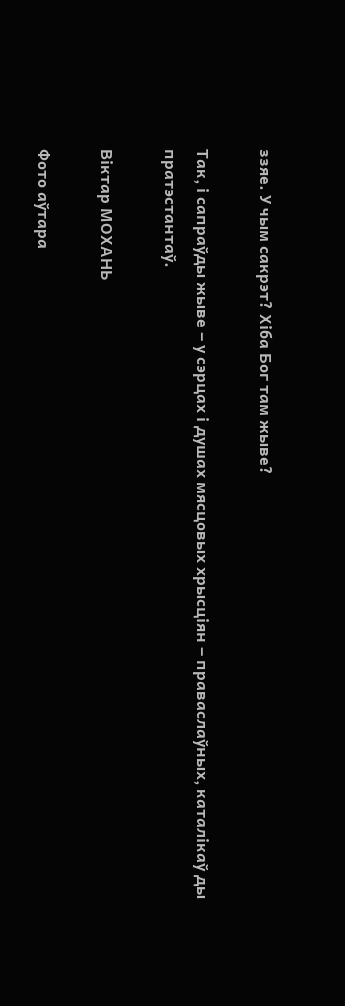ззяе. У чым сакрэт? Хіба Бог там жыве?

Так, і сапраўды жыве ‒ у сэрцах і душах мясцовых хрысціян ‒ праваслаўных, каталікаў ды пратэстантаў.

Віктар МОХАНЬ

Фото аўтара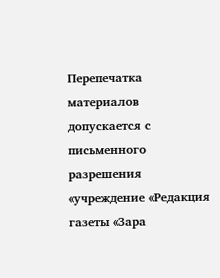Перепечатка материалов допускается с письменного разрешения «учреждение «Редакция газеты «Зара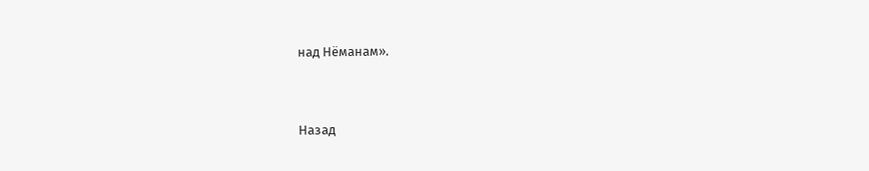над Нёманам».


Назад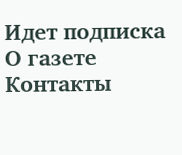Идет подписка О газете Контакты